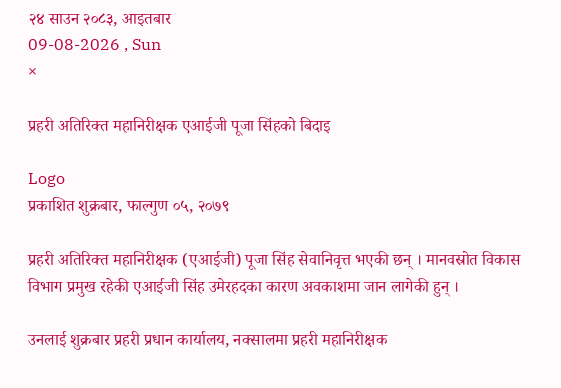२४ साउन २०८३, आइतबार
09-08-2026 , Sun
×

प्रहरी अतिरिक्त महानिरीक्षक एआईजी पूजा सिंहको बिदाइ

Logo
प्रकाशित शुक्रबार, फाल्गुण ०५, २०७९

प्रहरी अतिरिक्त महानिरीक्षक (एआईजी) पूजा सिंह सेवानिवृत्त भएकी छन् । मानवस्रोत विकास विभाग प्रमुख रहेकी एआईजी सिंह उमेरहदका कारण अवकाशमा जान लागेकी हुन् ।

उनलाई शुक्रबार प्रहरी प्रधान कार्यालय, नक्सालमा प्रहरी महानिरीक्षक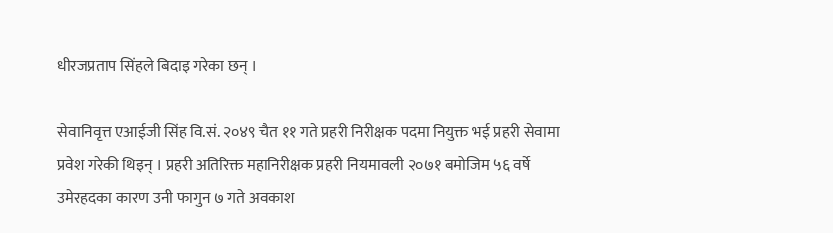धीरजप्रताप सिंहले बिदाइ गरेका छन् ।

सेवानिवृत्त एआईजी सिंह वि.सं. २०४९ चैत ११ गते प्रहरी निरीक्षक पदमा नियुक्त भई प्रहरी सेवामा प्रवेश गरेकी थिइन् । प्रहरी अतिरिक्त महानिरीक्षक प्रहरी नियमावली २०७१ बमोजिम ५६ वर्षे उमेरहदका कारण उनी फागुन ७ गते अवकाश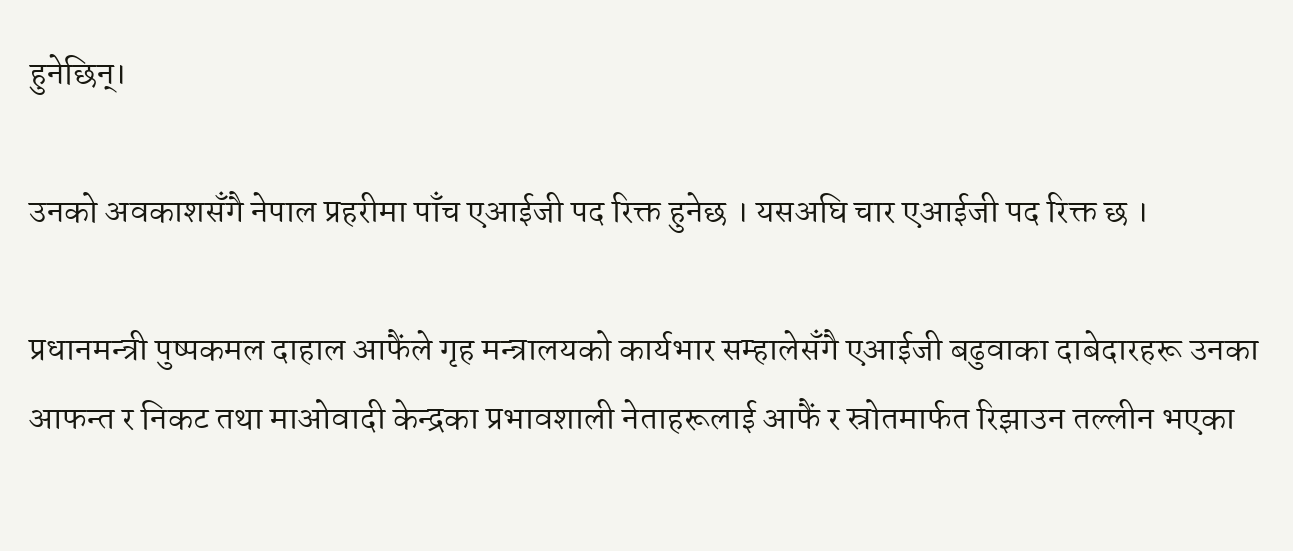हुनेछिन्।

उनको अवकाशसँगै नेपाल प्रहरीमा पाँच एआईजी पद रिक्त हुनेछ । यसअघि चार एआईजी पद रिक्त छ ।

प्रधानमन्त्री पुष्पकमल दाहाल आफैंले गृह मन्त्रालयको कार्यभार सम्हालेसँगै एआईजी बढुवाका दाबेदारहरू उनका आफन्त र निकट तथा माओवादी केन्द्रका प्रभावशाली नेताहरूलाई आफैं र स्रोतमार्फत रिझाउन तल्लीन भएका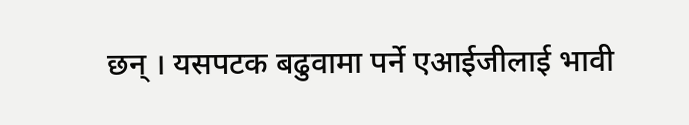छन् । यसपटक बढुवामा पर्ने एआईजीलाई भावी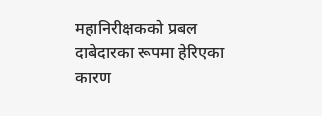महानिरीक्षकको प्रबल दाबेदारका रूपमा हेरिएका कारण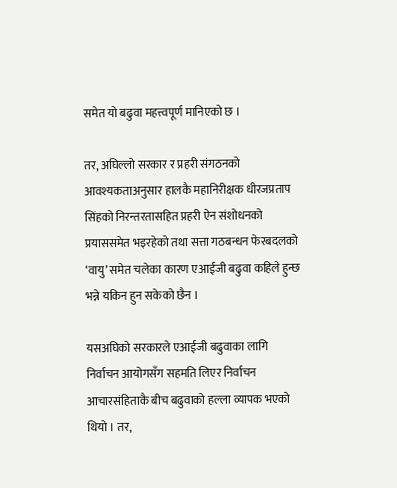समेत यो बढुवा महत्त्वपूर्ण मानिएको छ ।

तर, अघिल्लो सरकार र प्रहरी संगठनको आवश्यकताअनुसार हालकै महानिरीक्षक धीरजप्रताप सिंहको निरन्तरतासहित प्रहरी ऐन संशोधनको प्रयाससमेत भइरहेको तथा सत्ता गठबन्धन फेरबदलको ‘वायु’ समेत चलेका कारण एआईजी बढुवा कहिले हुन्छ भन्ने यकिन हुन सकेको छैन ।

यसअघिको सरकारले एआईजी बढुवाका लागि निर्वाचन आयोगसँग सहमति लिएर निर्वाचन आचारसंहिताकै बीच बढुवाको हल्ला व्यापक भएको थियो । तर,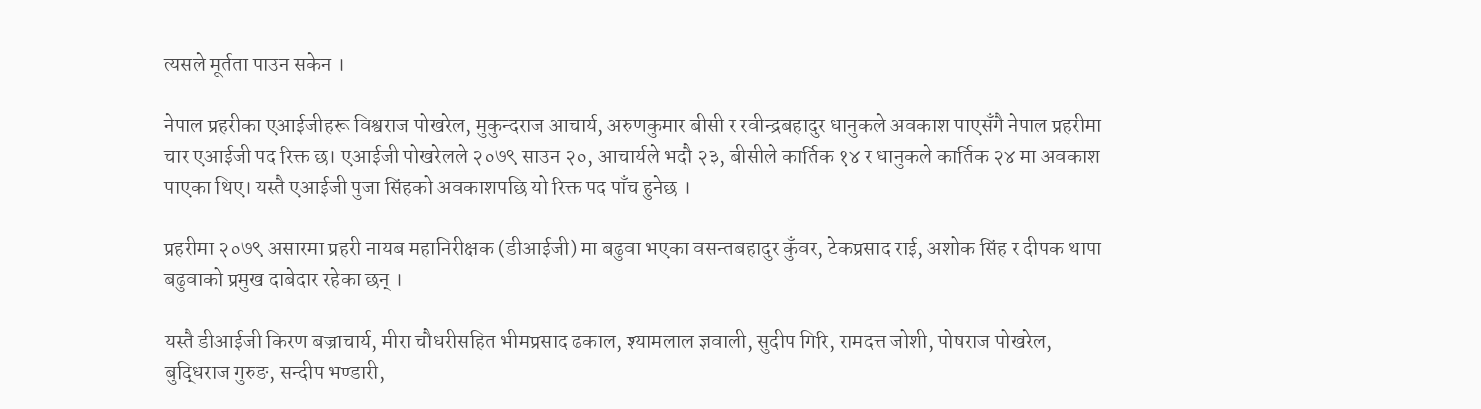त्यसले मूर्तता पाउन सकेन ।

नेपाल प्रहरीका एआईजीहरू विश्वराज पोखरेल, मुकुन्दराज आचार्य, अरुणकुमार बीसी र रवीन्द्रबहादुर धानुकले अवकाश पाएसँगै नेपाल प्रहरीमा चार एआईजी पद रिक्त छ। एआईजी पोखरेलले २०७९ साउन २०, आचार्यले भदौ २३, बीसीले कार्तिक १४ र धानुकले कार्तिक २४ मा अवकाश पाएका थिए। यस्तै एआईजी पुजा सिंहको अवकाशपछि यो रिक्त पद पाँच हुनेछ ।

प्रहरीमा २०७९ असारमा प्रहरी नायब महानिरीक्षक (डीआईजी) मा बढुवा भएका वसन्तबहादुर कुँवर, टेकप्रसाद राई, अशोक सिंह र दीपक थापा  बढुवाको प्रमुख दाबेदार रहेका छन् ।

यस्तै डीआईजी किरण बज्राचार्य, मीरा चौधरीसहित भीमप्रसाद ढकाल, श्यामलाल ज्ञवाली, सुदीप गिरि, रामदत्त जोशी, पोषराज पोखरेल, बुद्धिराज गुरुङ, सन्दीप भण्डारी,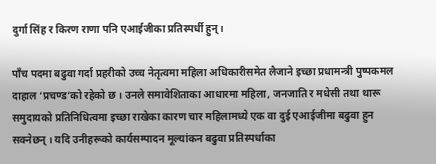दुर्गा सिंह र किरण राणा पनि एआईजीका प्रतिस्पर्धी हुन्।

पाँच पदमा बढुवा गर्दा प्रहरीको उच्च नेतृत्वमा महिला अधिकारीसमेत लैजाने इच्छा प्रधामन्त्री पुष्पकमल दाहाल ‘प्रचण्ड’को रहेको छ । उनले समावेशिताका आधारमा महिला, जनजाति र मधेसी तथा थारू समुदायको प्रतिनिधित्वमा इच्छा राखेका कारण चार महिलामध्ये एक वा दुई एआईजीमा बढुवा हुन सक्नेछन् । यदि उनीहरूको कार्यसम्पादन मूल्यांकन बढुवा प्रतिस्पर्धाका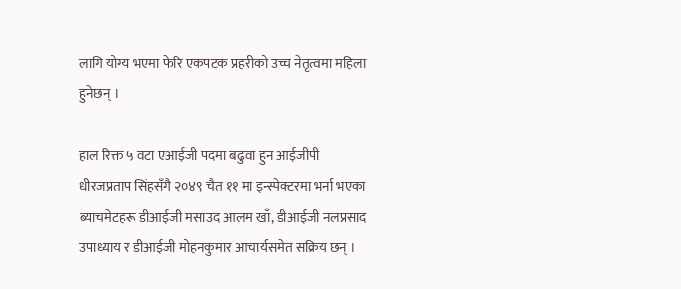लागि योग्य भएमा फेरि एकपटक प्रहरीको उच्च नेतृत्वमा महिला हुनेछन् ।

हाल रिक्त ५ वटा एआईजी पदमा बढुवा हुन आईजीपी धीरजप्रताप सिंहसँगै २०४९ चैत ११ मा इन्स्पेक्टरमा भर्ना भएका ब्याचमेटहरू डीआईजी मसाउद आलम खाँ, डीआईजी नलप्रसाद उपाध्याय र डीआईजी मोहनकुमार आचार्यसमेत सक्रिय छन् ।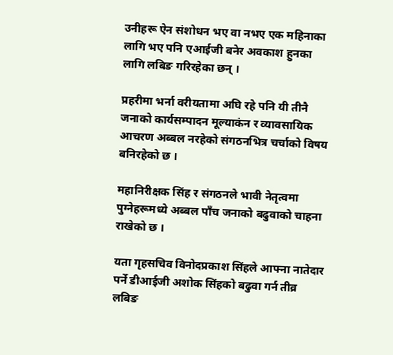उनीहरू ऐन संशोधन भए वा नभए एक महिनाका लागि भए पनि एआईजी बनेर अवकाश हुनका लागि लबिङ गरिरहेका छन् ।

प्रहरीमा भर्ना वरीयतामा अघि रहे पनि यी तीनै जनाको कार्यसम्पादन मूल्याकंन र व्यावसायिक आचरण अब्बल नरहेको संगठनभित्र चर्चाको विषय बनिरहेको छ ।

महानिरीक्षक सिंह र संगठनले भावी नेतृत्वमा पुग्नेहरूमध्ये अब्बल पाँच जनाको बढुवाको चाहना राखेको छ ।

यता गृहसचिव विनोदप्रकाश सिंहले आफ्ना नातेदार पर्ने डीआईजी अशोक सिंहको बढुवा गर्न तीव्र लबिङ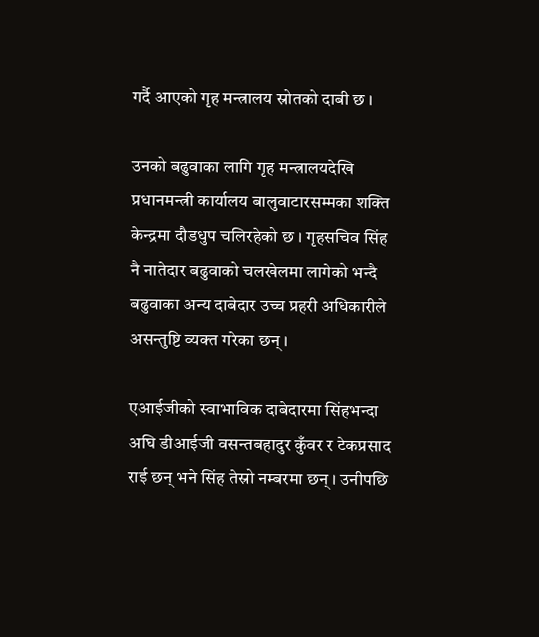गर्दै आएको गृह मन्त्रालय स्रोतको दाबी छ ।

उनको बढुवाका लागि गृह मन्त्रालयदेखि प्रधानमन्त्री कार्यालय बालुवाटारसम्मका शक्ति केन्द्रमा दौडधुप चलिरहेको छ । गृहसचिव सिंह नै नातेदार बढुवाको चलखेलमा लागेको भन्दै बढुवाका अन्य दाबेदार उच्च प्रहरी अधिकारीले असन्तुष्टि व्यक्त गरेका छन् ।

एआईजीको स्वाभाविक दाबेदारमा सिंहभन्दा अघि डीआईजी वसन्तबहादुर कुँवर र टेकप्रसाद राई छन् भने सिंह तेस्रो नम्बरमा छन् । उनीपछि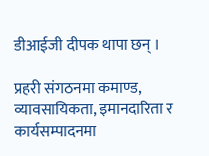डीआईजी दीपक थापा छन् ।

प्रहरी संगठनमा कमाण्ड, व्यावसायिकता, इमानदारिता र कार्यसम्पादनमा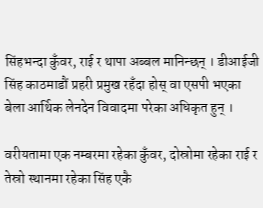सिंहभन्दा कुँवर, राई र थापा अब्बल मानिन्छन् । डीआईजी सिंह काठमाडौं प्रहरी प्रमुख रहँदा होस् वा एसपी भएका बेला आर्थिक लेनदेन विवादमा परेका अधिकृत हुन् ।

वरीयतामा एक नम्बरमा रहेका कुँवर, दोस्रोमा रहेका राई र तेस्रो स्थानमा रहेका सिंह एकै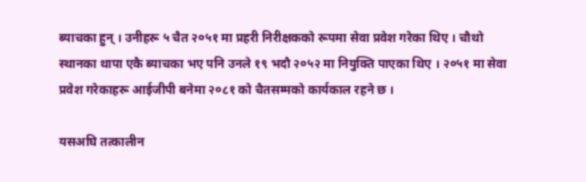ब्याचका हुन् । उनीहरू ५ चैत २०५१ मा प्रहरी निरीक्षकको रूपमा सेवा प्रवेश गरेका थिए । चौथो स्थानका थापा एकै ब्याचका भए पनि उनले १९ भदौ २०५२ मा नियुक्ति पाएका थिए । २०५१ मा सेवा प्रवेश गरेकाहरू आईजीपी बनेमा २०८१ को चैतसम्मको कार्यकाल रहने छ ।

यसअघि तत्कालीन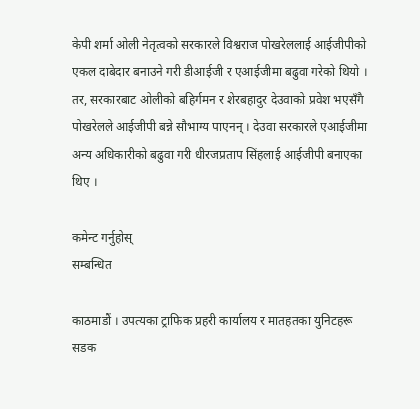केपी शर्मा ओली नेतृत्वको सरकारले विश्वराज पोखरेललाई आईजीपीको एकल दाबेदार बनाउने गरी डीआईजी र एआईजीमा बढुवा गरेको थियो । तर, सरकारबाट ओलीको बहिर्गमन र शेरबहादुर देउवाको प्रवेश भएसँगै पोखरेलले आईजीपी बन्ने सौभाग्य पाएनन् । देउवा सरकारले एआईजीमा अन्य अधिकारीको बढुवा गरी धीरजप्रताप सिंहलाई आईजीपी बनाएका थिए ।

कमेन्ट गर्नुहोस्
सम्बन्धित

काठमाडौं । उपत्यका ट्राफिक प्रहरी कार्यालय र मातहतका युनिटहरू सडक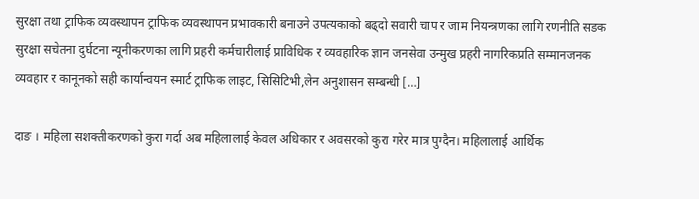सुरक्षा तथा ट्राफिक व्यवस्थापन ट्राफिक व्यवस्थापन प्रभावकारी बनाउने उपत्यकाको बढ्दो सवारी चाप र जाम नियन्त्रणका लागि रणनीति सडक सुरक्षा सचेतना दुर्घटना न्यूनीकरणका लागि प्रहरी कर्मचारीलाई प्राविधिक र व्यवहारिक ज्ञान जनसेवा उन्मुख प्रहरी नागरिकप्रति सम्मानजनक व्यवहार र कानूनको सही कार्यान्वयन स्मार्ट ट्राफिक लाइट, सिसिटिभी,लेन अनुशासन सम्बन्धी […]

दाङ । महिला सशक्तीकरणको कुरा गर्दा अब महिलालाई केवल अधिकार र अवसरको कुरा गरेर मात्र पुग्दैन। महिलालाई आर्थिक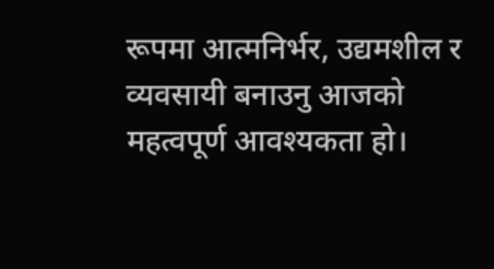रूपमा आत्मनिर्भर, उद्यमशील र व्यवसायी बनाउनु आजको महत्वपूर्ण आवश्यकता हो।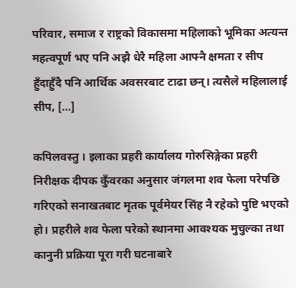परिवार, समाज र राष्ट्रको विकासमा महिलाको भूमिका अत्यन्त महत्वपूर्ण भए पनि अझै धेरै महिला आफ्नै क्षमता र सीप हुँदाहुँदै पनि आर्थिक अवसरबाट टाढा छन्। त्यसैले महिलालाई सीप, […]

कपिलवस्तु । इलाका प्रहरी कार्यालय गोरुसिङ्गेका प्रहरी निरीक्षक दीपक कुँवरका अनुसार जंगलमा शव फेला परेपछि गरिएको सनाखतबाट मृतक पूर्वमेयर सिंह नै रहेको पुष्टि भएको हो। प्रहरीले शव फेला परेको स्थानमा आवश्यक मुचुल्का तथा कानुनी प्रक्रिया पूरा गरी घटनाबारे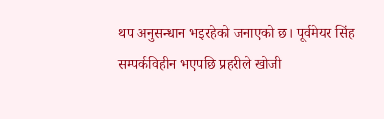थप अनुसन्धान भइरहेको जनाएको छ। पूर्वमेयर सिंह सम्पर्कविहीन भएपछि प्रहरीले खोजी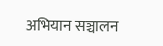अभियान सञ्चालन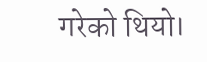गरेको थियो।